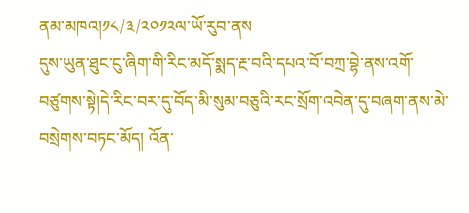ནམ་མཁའ།༡༨/༣/༢༠༡༢ལ་ཡོ་རུབ་ནས
དུས་ཡུན་ཐུང་ངུ་ཞིག་གི་རིང་མདོ་སྨད་རྔ་བའི་དཔའ་བོ་བཀྲ་བྷེ་ནས་འགོ་བཙུགས་སྟེ།དེ་རིང་བར་དུ་བོད་མི་སུམ་བཅུའི་རང་སྲོག་འབེན་དུ་བཞག་ནས་མེ་བསྲེགས་བཏང་མོད། འོན་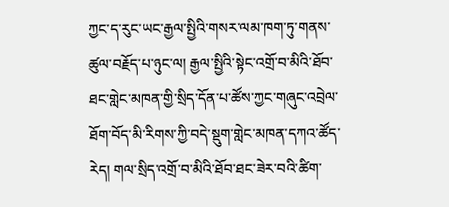ཀྱང་ད་རུང་ཡང་རྒྱལ་སྤྱིའི་གསར་ལམ་ཁག་ཏུ་གནས་ཚུལ་བརྗོད་པ་ཉུང་ལ། རྒྱལ་སྤྱིའི་སྟེང་འགྲོ་བ་མིའི་ཐོབ་ཐང་གླེང་མཁན་གྱི་སྲིད་དོན་པ་ཚོས་ཀྱང་གཞུང་འབྲེལ་ཐོག་བོད་མི་རིགས་ཀྱི་བདེ་སྡུག་གླེང་མཁན་དཀའ་ཚོད་རེད། གལ་སྲིད་འགྲོ་བ་མིའི་ཐོབ་ཐང་ཟེར་བའི་ཚིག་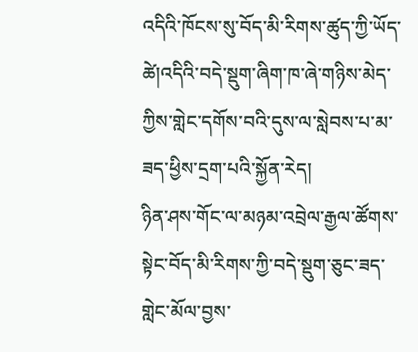འདིའི་ཁོངས་སུ་བོད་མི་རིགས་ཚུད་ཀྱི་ཡོད་ཚེ།འདིའི་བདེ་སྡུག་ཞིག་ཁ་ཞེ་གཉིས་མེད་ཀྱིས་གླེང་དགོས་བའི་དུས་ལ་སླེབས་པ་མ་ཟད་ཕྱིས་དྲག་པའི་སྐྱོན་རེད།
ཉིན་ཤས་གོང་ལ་མཉམ་འབྲེལ་རྒྱལ་ཚོགས་སྟེང་བོད་མི་རིགས་ཀྱི་བདེ་སྡུག་ཅུང་ཟད་གླེང་མོལ་བྱས་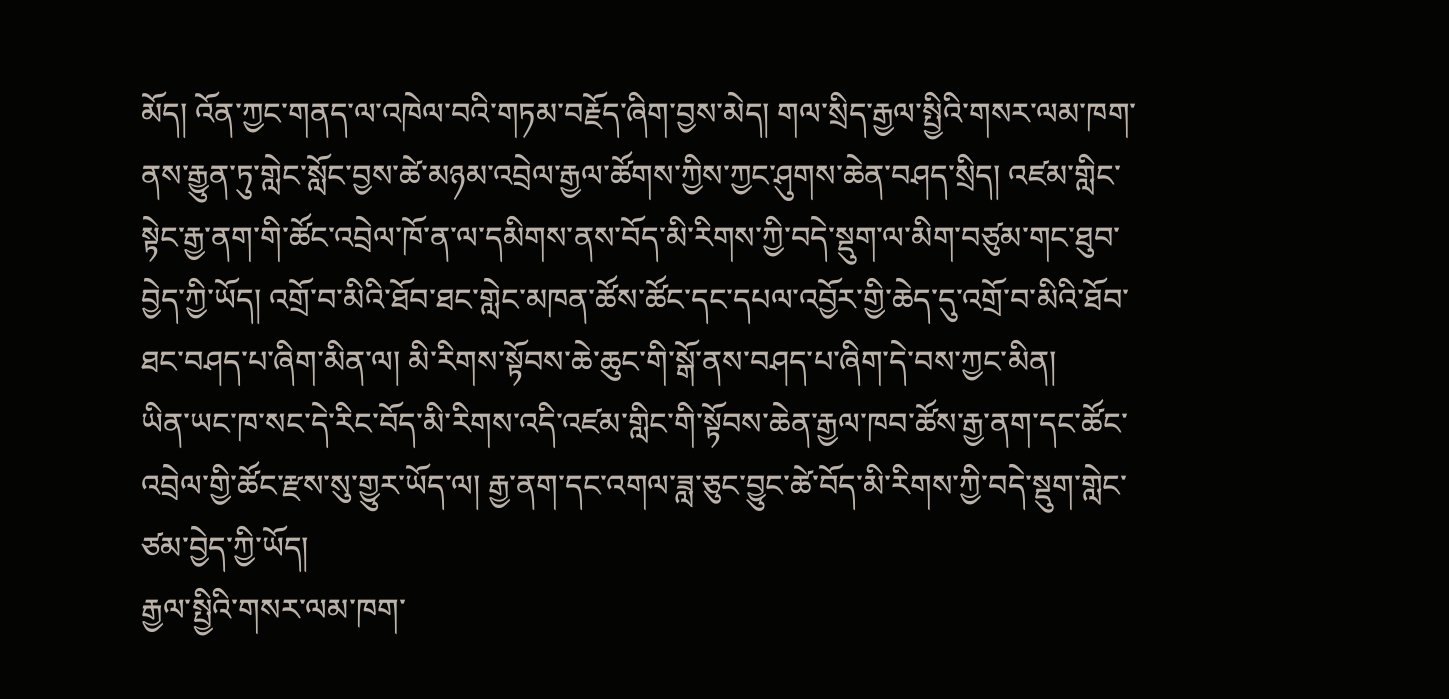མོད། འོན་ཀྱང་གནད་ལ་འཁེལ་བའི་གཏམ་བརྗོད་ཞིག་བྱས་མེད། གལ་སྲིད་རྒྱལ་སྤྱིའི་གསར་ལམ་ཁག་ནས་རྒྱུན་ཏུ་གླེང་སློང་བྱས་ཚེ་མཉམ་འབྲེལ་རྒྱལ་ཚོགས་ཀྱིས་ཀྱང་ཤུགས་ཆེན་བཤད་སྲིད། འཛམ་གླིང་སྟེང་རྒྱ་ནག་གི་ཚོང་འབྲེལ་ཁོ་ན་ལ་དམིགས་ནས་བོད་མི་རིགས་ཀྱི་བདེ་སྡུག་ལ་མིག་བཙུམ་གང་ཐུབ་བྱེད་ཀྱི་ཡོད། འགྲོ་བ་མིའི་ཐོབ་ཐང་གླེང་མཁན་ཚོས་ཚོང་དང་དཔལ་འབྱོར་གྱི་ཆེད་དུ་འགྲོ་བ་མིའི་ཐོབ་ཐང་བཤད་པ་ཞིག་མིན་ལ། མི་རིགས་སྟོབས་ཆེ་ཆུང་གི་སྒོ་ནས་བཤད་པ་ཞིག་དེ་བས་ཀྱང་མིན།
ཡིན་ཡང་ཁ་སང་དེ་རིང་བོད་མི་རིགས་འདི་འཛམ་གླིང་གི་སྟོབས་ཆེན་རྒྱལ་ཁབ་ཚོས་རྒྱ་ནག་དང་ཚོང་འབྲེལ་གྱི་ཚོང་རྫས་སུ་གྱུར་ཡོད་ལ། རྒྱ་ནག་དང་འགལ་ཟླ་ཅུང་བྱུང་ཚེ་བོད་མི་རིགས་ཀྱི་བདེ་སྡུག་གླེང་ཙམ་བྱེད་ཀྱི་ཡོད།
རྒྱལ་སྤྱིའི་གསར་ལམ་ཁག་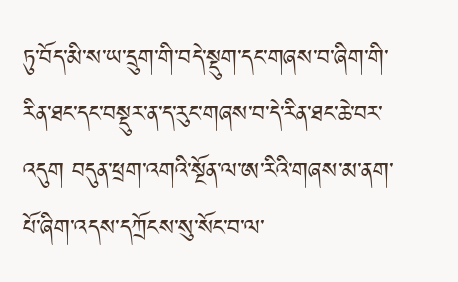ཏུ་བོད་མི་ས་ཡ་དྲུག་གི་བདེ་སྡུག་དང་གཞས་བ་ཞིག་གི་རིན་ཐང་དང་བསྡུར་ན་ད་རུང་གཞས་བ་དེ་རིན་ཐང་ཆེ་བར་འདུག བདུན་ཕྲག་འགའི་སྔོན་ལ་ཨ་རིའི་གཞས་མ་ནག་པོ་ཞིག་འདས་དཀྲོངས་སུ་སོང་བ་ལ་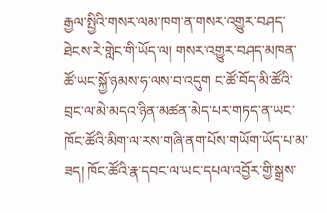རྒྱལ་སྤྱིའི་གསར་ལམ་ཁག་ན་གསར་འགྱུར་བཤད་ཐེངས་རེ་གླེང་གི་ཡོད་ལ། གསར་འགྱུར་བཤད་མཁན་ཚོ་ཡང་སྐྱོ་ཉམས་ཧ་ལས་བ་འདུག ང་ཚོ་བོད་མི་ཚོའི་བྲང་ལ་མེ་མདའ་ཉིན་མཚན་མེད་པར་གཏད་ན་ཡང་ཁོང་ཚོའི་མིག་ལ་རས་གཞི་ནག་པོས་གཡོག་ཡོད་པ་མ་ཟད། ཁོང་ཚོའི་རྣ་དབང་ལ་ཡང་དཔལ་འབྱོར་གྱི་སྒྲས་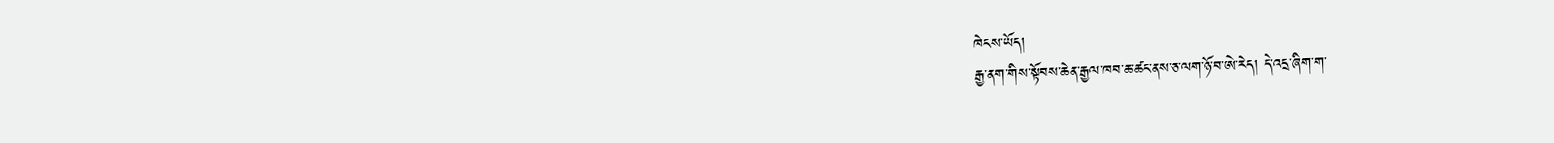ཁེངས་ཡོད།
རྒྱ་ནག་གིས་སྟོབས་ཆེན་རྒྱལ་ཁབ་ཆ་ཚང་ནས་ཅ་ལག་ཉོ་བ་ཨེ་རེད། དེ་འདྲ་ཞིག་ག་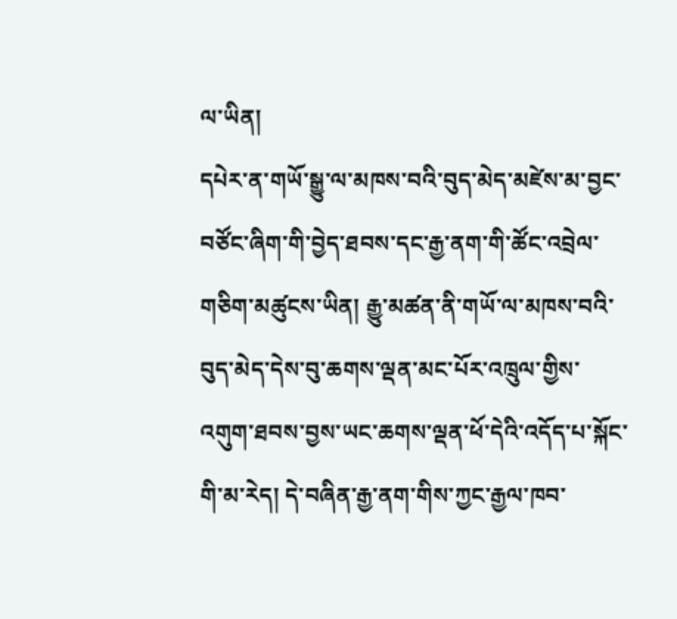ལ་ཡིན།
དཔེར་ན་གཡོ་སྒྱུ་ལ་མཁས་བའི་བུད་མེད་མཛེས་མ་བྱང་བཙོང་ཞིག་གི་བྱེད་ཐབས་དང་རྒྱ་ནག་གི་ཚོང་འབྲེལ་གཅིག་མཚུངས་ཡིན། རྒྱུ་མཚན་ནི་གཡོ་ལ་མཁས་བའི་བུད་མེད་དེས་བུ་ཆགས་ལྡན་མང་པོར་འཁྲུལ་གྱིས་འགུག་ཐབས་བྱས་ཡང་ཆགས་ལྡན་ཕོ་དེའི་འདོད་པ་སྐོང་གི་མ་རེད། དེ་བཞིན་རྒྱ་ནག་གིས་ཀྱང་རྒྱལ་ཁབ་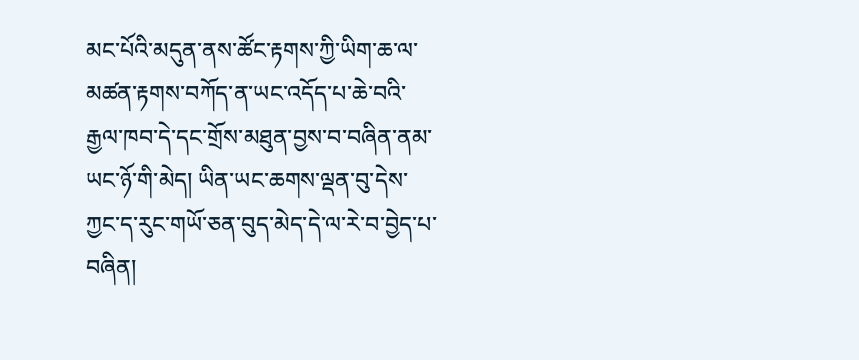མང་པོའི་མདུན་ནས་ཚོང་རྟགས་ཀྱི་ཡིག་ཆ་ལ་མཚན་རྟགས་བཀོད་ན་ཡང་འདོད་པ་ཆེ་བའི་རྒྱལ་ཁབ་དེ་དང་གྲོས་མཐུན་བྱས་བ་བཞིན་ནམ་ཡང་ཉོ་གི་མེད། ཡིན་ཡང་ཆགས་ལྡན་བུ་དེས་ཀྱང་ད་རུང་གཡོ་ཅན་བུད་མེད་དེ་ལ་རེ་བ་བྱེད་པ་བཞིན།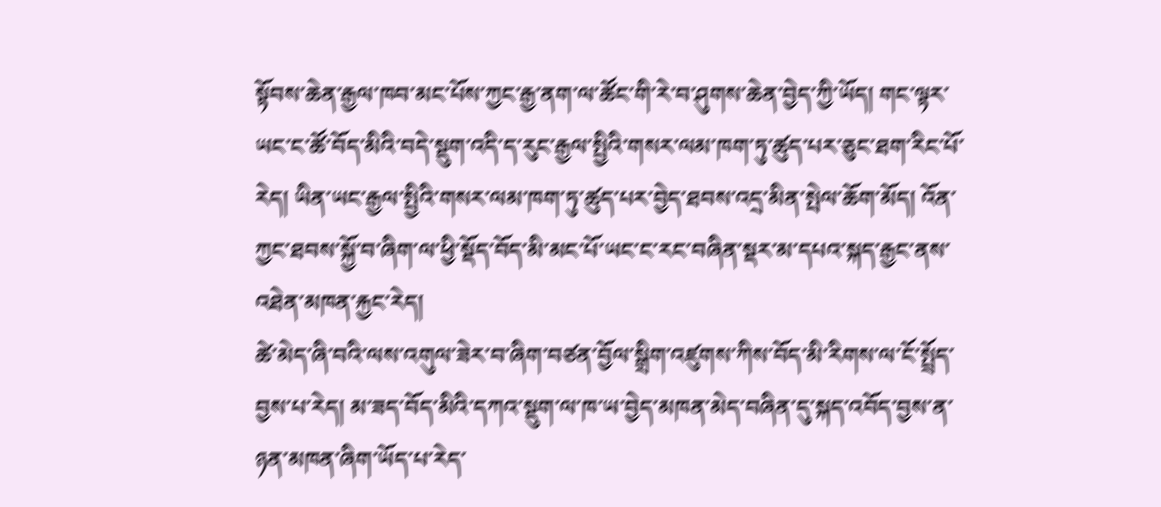སྟོབས་ཆེན་རྒྱལ་ཁབ་མང་པོས་ཀྱང་རྒྱ་ནག་ལ་ཚོང་གི་རེ་བ་ཤུགས་ཆེན་བྱེད་ཀྱི་ཡོད། གང་ལྟར་ཡང་ང་ཚོ་བོད་མིའི་བདེ་སྡུག་འདི་ད་རུང་རྒྱལ་སྤྱིའི་གསར་ལམ་ཁག་ཏུ་ཚུད་པར་ཅུང་ཐག་རིང་པོ་རེད། ཡིན་ཡང་རྒྱལ་སྤྱིའི་གསར་ལམ་ཁག་ཏུ་ཚུད་པར་བྱེད་ཐབས་འདྲ་མིན་སྤེལ་ཆོག་མོད། འོན་ཀྱང་ཐབས་སྐྱོ་བ་ཞིག་ལ་ཕྱི་སྡོད་བོད་མི་མང་པོ་ཡང་ང་རང་བཞིན་སྡར་མ་དཔའ་སྐད་རྒྱང་ནས་འཐེན་མཁན་རྐྱང་རེད།
ཚེ་མེད་ཞི་བའི་ལས་འགུལ་ཟེར་བ་ཞིག་བཙན་བྱོལ་སྒྲིག་འཛུགས་ཀིས་བོད་མི་རིགས་ལ་ངོ་སྤྲོད་བྱས་པ་རེད། མ་ཟད་བོད་མིའི་དཀའ་སྡུག་ལ་ཁ་ཡ་བྱེད་མཁན་མེད་བཞིན་དུ་སྐད་འབོད་བྱས་ན་ཉན་མཁན་ཞིག་ཡོད་པ་རེད་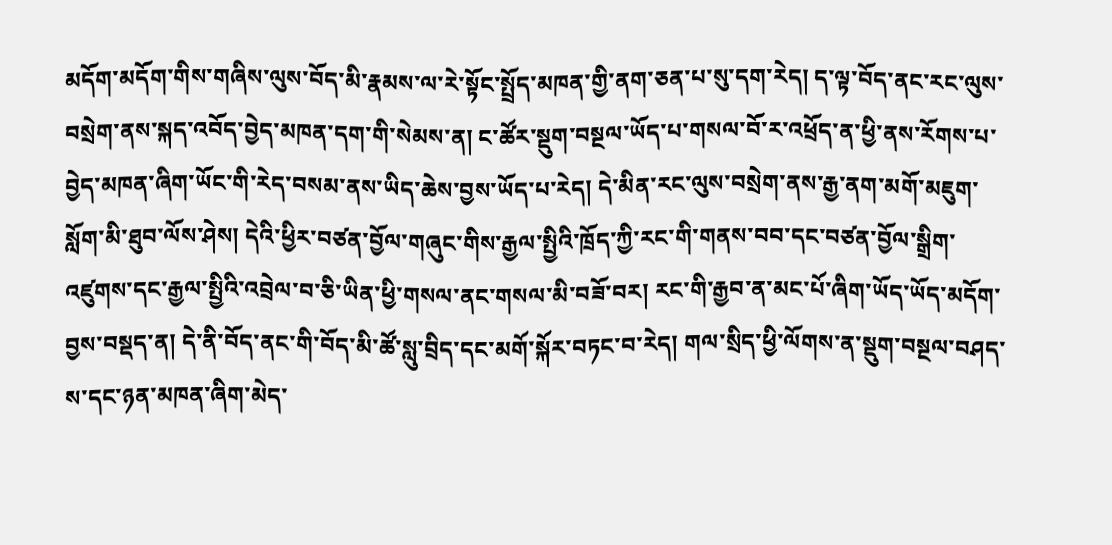མདོག་མདོག་གིས་གཞིས་ལུས་བོད་མི་རྣམས་ལ་རེ་སྟོང་སྤྲོད་མཁན་གྱི་ནག་ཅན་པ་སུ་དག་རེད། ད་ལྟ་བོད་ནང་རང་ལུས་བསྲེག་ནས་སྐད་འབོད་བྱེད་མཁན་དག་གི་སེམས་ན། ང་ཚོར་སྡུག་བསྔལ་ཡོད་པ་གསལ་བོ་ར་འཕྲོད་ན་ཕྱི་ནས་རོགས་པ་བྱེད་མཁན་ཞིག་ཡོང་གི་རེད་བསམ་ནས་ཡིད་ཆེས་བྱས་ཡོད་པ་རེད། དེ་མིན་རང་ལུས་བསྲེག་ནས་རྒྱ་ནག་མགོ་མཇུག་སློག་མི་ཐུབ་ལོས་ཤེས། དེའི་ཕྱིར་བཙན་བྱོལ་གཞུང་གིས་རྒྱལ་སྤྱིའི་ཁྲོད་ཀྱི་རང་གི་གནས་བབ་དང་བཙན་བྱོལ་སྒྲིག་འཛུགས་དང་རྒྱལ་སྤྱིའི་འབྲེལ་བ་ཅི་ཡིན་ཕྱི་གསལ་ནང་གསལ་མི་བཟོ་བར། རང་གི་རྒྱབ་ན་མང་པོ་ཞིག་ཡོད་ཡོད་མདོག་བྱས་བསྡད་ན། དེ་ནི་བོད་ནང་གི་བོད་མི་ཚོ་སླུ་བྲིད་དང་མགོ་སྐོར་བཏང་བ་རེད། གལ་སྲིད་ཕྱི་ལོགས་ན་སྡུག་བསྔལ་བཤད་ས་དང་ཉན་མཁན་ཞིག་མེད་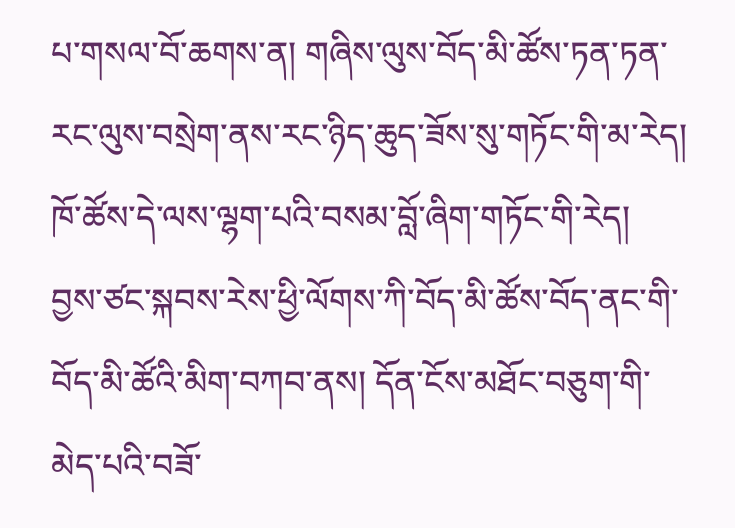པ་གསལ་བོ་ཆགས་ན། གཞིས་ལུས་བོད་མི་ཚོས་ཏན་ཏན་རང་ལུས་བསྲེག་ནས་རང་ཉིད་ཆུད་ཟོས་སུ་གཏོང་གི་མ་རེད། ཁོ་ཚོས་དེ་ལས་ལྷག་པའི་བསམ་བློ་ཞིག་གཏོང་གི་རེད། བྱས་ཙང་སྐབས་རེས་ཕྱི་ལོགས་ཀི་བོད་མི་ཚོས་བོད་ནང་གི་བོད་མི་ཚོའི་མིག་བཀབ་ནས། དོན་ངོས་མཐོང་བཅུག་གི་མེད་པའི་བཟོ་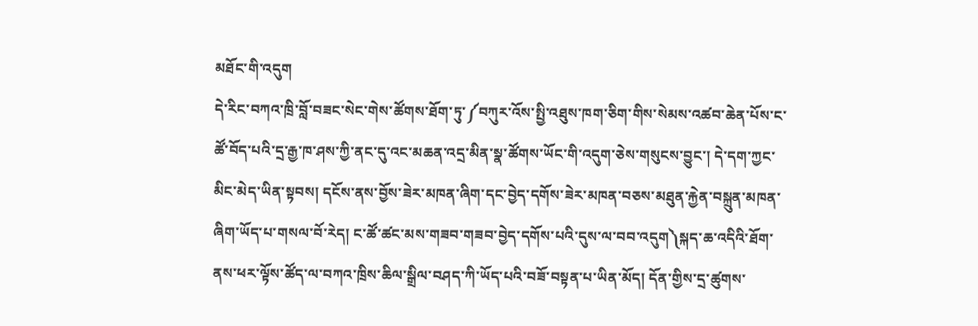མཐོང་གི་འདུག
དེ་རིང་བཀའ་ཁྲི་བློ་བཟང་སེང་གེས་ཚོགས་ཐོག་ཏུ་༼བཀུར་འོས་སྤྱི་འཐུས་ཁག་ཅིག་གིས་སེམས་འཚབ་ཆེན་པོས་ང་ཚོ་བོད་པའི་དྲ་རྒྱ་ཁ་ཤས་ཀྱི་ནང་དུ་འང་མཆན་འདྲ་མིན་སྣ་ཚོགས་ཡོང་གི་འདུག་ཅེས་གསུངས་བྱུང་། དེ་དག་ཀྱང་མིང་མེད་ཡིན་སྟབས། དངོས་ནས་བྱོས་ཟེར་མཁན་ཞིག་དང་བྱེད་དགོས་ཟེར་མཁན་བཅས་མཐུན་རྐྱེན་བསྐྲུན་མཁན་ཞིག་ཡོད་པ་གསལ་བོ་རེད། ང་ཚོ་ཚང་མས་གཟབ་གཟབ་བྱེད་དགོས་པའི་དུས་ལ་བབ་འདུག༽སྐད་ཆ་འདིའི་ཐོག་ནས་ཕར་ལྟོས་ཚོད་ལ་བཀའ་ཁྲིས་ཆིལ་སྒྲིལ་བཤད་ཀི་ཡོད་པའི་བཟོ་བསྟན་པ་ཡིན་མོད། དོན་གྱིས་དྲ་ཚུགས་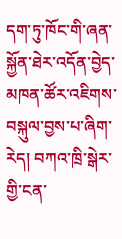དག་ཏུ་ཁོང་གི་ཞན་སྐྱོན་ཐེར་འདོན་བྱེད་མཁན་ཚོར་འཇིགས་བསྐུལ་བྱས་པ་ཞིག་རེད། བཀའ་ཁྲི་སྒེར་གྱི་ངན་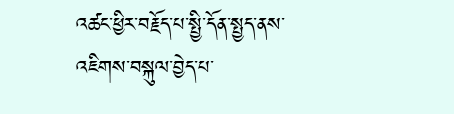འཚང་ཕྱིར་བརྗོད་པ་སྤྱི་དོན་སྤྱད་ནས་འཇིགས་བསྐུལ་བྱེད་པ་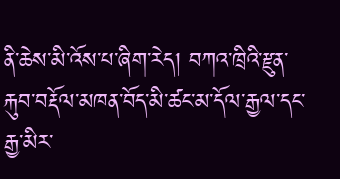ནི་ཆེས་མི་འོས་པ་ཞིག་རེད། བཀའ་ཁྲིའི་རྫུན་རྐུབ་བརྡོལ་མཁན་བོད་མི་ཚང་མ་དོལ་རྒྱལ་དང་རྒྱ་མིར་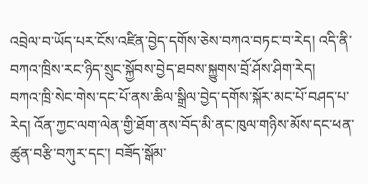འབྲེལ་བ་ཡོད་པར་ངོས་འཛིན་བྱེད་དགོས་ཅེས་བཀའ་བཏང་བ་རེད། འདི་ནི་བཀའ་ཁྲིས་རང་ཉིད་སྲུང་སྐྱོབས་བྱེད་ཐབས་སྐྱུགས་བྲོ་ཤོས་ཤིག་རེད།
བཀའ་ཁྲི་སེང་གེས་དང་པོ་ནས་ཆིལ་སྒྲིལ་བྱེད་དགོས་སྐོར་མང་པོ་བཤད་པ་རེད། འོན་ཀྱང་ལག་ལེན་གྱི་ཐོག་ནས་བོད་མི་ནང་ཁུལ་གཉིས་མོས་དང་ཕན་ཚུན་བརྩི་བཀུར་དང་། བཟོད་སྒོམ་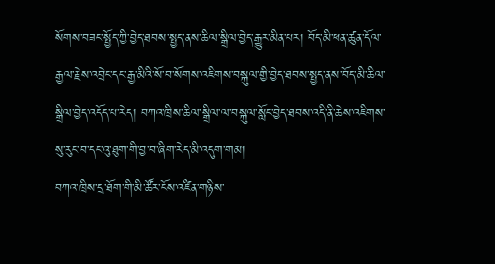སོགས་བཟང་སྤྱོད་ཀྱི་བྱེད་ཐབས་སྤྱད་ནས་ཆིལ་སྒྲིལ་བྱེད་རྒྱུར་མིན་པར། བོད་མི་ཕན་ཚུན་དོལ་རྒྱལ་རྗེས་འབྲེང་དང་རྒྱ་མིའི་སོ་བ་སོགས་འཇིགས་བསྐུལ་གྱི་བྱེད་ཐབས་སྤྱད་ནས་བོད་མི་ཆིལ་སྒྲིལ་བྱེད་འདོད་པ་རེད། བཀའ་ཁྲིས་ཆིལ་སྒྲིལ་ལ་བསྐུལ་སློང་བྱེད་ཐབས་འདི་ནི་ཆེས་འཇིགས་སུ་རུང་བ་དང་འུ་ཐུག་གི་བྱ་བ་ཞིག་རེད་མི་འདུག་གམ།
བཀའ་ཁྲིས་དྲ་ཐོག་གི་མི་ཚོར་ངོས་འཛིན་གཉིས་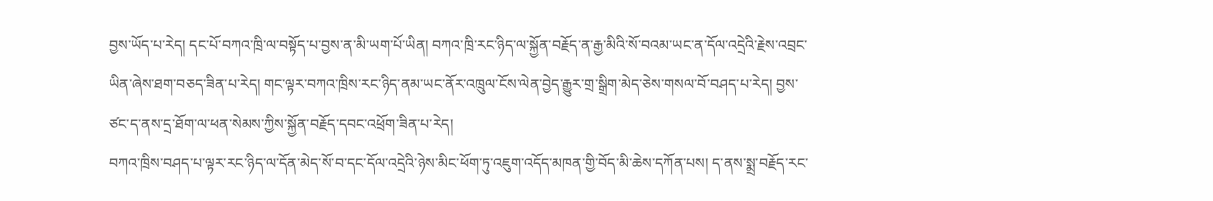བྱས་ཡོད་པ་རེད། དང་པོ་བཀའ་ཁྲི་ལ་བསྟོད་པ་བྱས་ན་མི་ཡག་པོ་ཡིན། བཀའ་ཁྲི་རང་ཉིད་ལ་སྐྱོན་བརྗོད་ན་རྒྱ་མིའི་སོ་བའམ་ཡང་ན་དོལ་འདྲེའི་རྗེས་འབྲང་ཡིན་ཞེས་ཐག་བཅད་ཟིན་པ་རེད། གང་ལྟར་བཀའ་ཁྲིས་རང་ཉིད་ནམ་ཡང་ནོར་འཁྲུལ་ངོས་ལེན་བྱེད་རྒྱུར་གྲ་སྒྲིག་མེད་ཅེས་གསལ་བོ་བཤད་པ་རེད། བྱས་ཙང་ད་ནས་དྲ་ཐོག་ལ་ཕན་སེམས་ཀྱིས་སྐྱོན་བརྗོད་དབང་འཕྲོག་ཟིན་པ་རེད།
བཀའ་ཁྲིས་བཤད་པ་ལྟར་རང་ཉིད་ལ་དོན་མེད་སོ་བ་དང་དོལ་འདྲེའི་ཉེས་མིང་ཕོག་ཏུ་འཇུག་འདོད་མཁན་གྱི་བོད་མི་ཆེས་དཀོན་པས། ད་ནས་སྨྲ་བརྗོད་རང་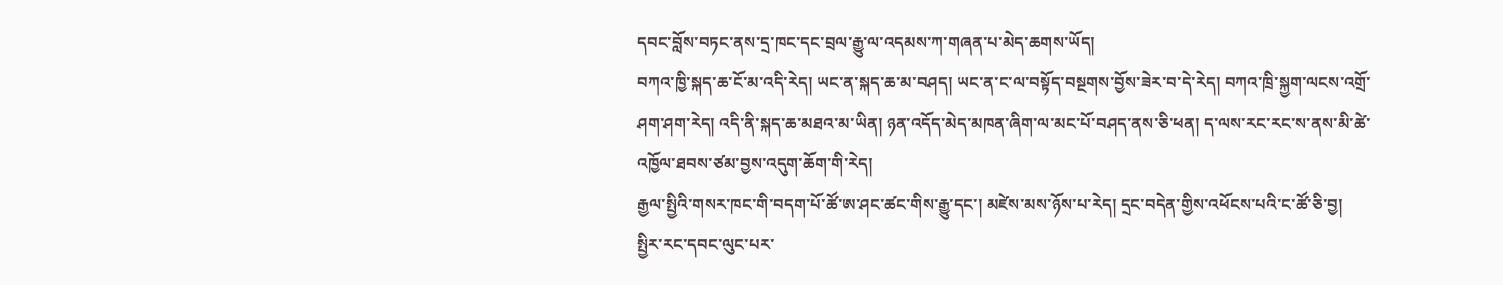དབང་བློས་བཏང་ནས་དྲ་ཁང་དང་བྲལ་རྒྱུ་ལ་འདམས་ཀ་གཞན་པ་མེད་ཆགས་ཡོད།
བཀའ་ཁྱི་སྐད་ཆ་ངོ་མ་འདི་རེད། ཡང་ན་སྐད་ཆ་མ་བཤད། ཡང་ན་ང་ལ་བསྟོད་བསྔགས་བྱོས་ཟེར་བ་དེ་རེད། བཀའ་ཁྲི་སྐྱག་ལངས་འགྲོ་ཤག་ཤག་རེད། འདི་ནི་སྐད་ཆ་མཐའ་མ་ཡིན། ཉན་འདོད་མེད་མཁན་ཞིག་ལ་མང་པོ་བཤད་ནས་ཅི་ཕན། ད་ལས་རང་རང་ས་ནས་མི་ཚེ་འཁྱོལ་ཐབས་ཙམ་བྱས་འདུག་ཆོག་གི་རེད།
རྒྱལ་སྤྱིའི་གསར་ཁང་གི་བདག་པོ་ཚོ་ཨ་ཤང་ཚང་གིས་རྒྱུ་དང་། མཛེས་མས་ཉོས་པ་རེད། དྲང་བདེན་གྱིས་འཕོངས་པའི་ང་ཚོ་ཅི་བྱ།
སྤྱིར་རང་དབང་ལུང་པར་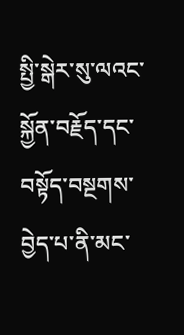སྤྱི་སྒེར་སུ་ལའང་སྐྱོན་བརྗོད་དང་བསྟོད་བསྔགས་བྱེད་པ་ནི་མང་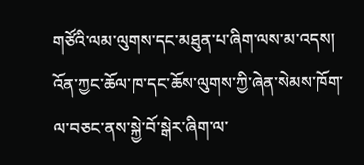གཙོའི་ལམ་ལུགས་དང་མཐུན་པ་ཞིག་ལས་མ་འདས། འོན་ཀྱང་ཆོལ་ཁ་དང་ཆོས་ལུགས་ཀྱི་ཞེན་སེམས་ཁོག་ལ་བཅང་ནས་སྐྱེ་བོ་སྒེར་ཞིག་ལ་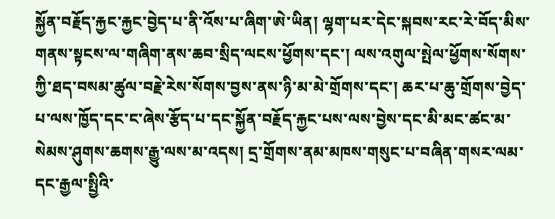སྐྱོན་བརྗོད་རྐྱང་རྐྱང་བྱེད་པ་ནི་འོས་པ་ཞིག་ཨེ་ཡིན། ལྷག་པར་དེང་སྐབས་རང་རེ་བོད་མིས་གནས་སྟངས་ལ་གཞིག་ནས་ཆབ་སྲིད་ལངས་ཕྱོགས་དང་། ལས་འགུལ་སྤེལ་ཕྱོགས་སོགས་ཀྱི་ཐད་བསམ་ཚུལ་བརྗེ་རེས་སོགས་བྱས་ནས་ཉི་མ་མེ་གྲོགས་དང་། ཆར་པ་ཆུ་གྲོགས་བྱེད་པ་ལས་ཁྱོད་དང་ང་ཞེས་རྩོད་པ་དང་སྐྱོན་བརྗོད་རྐྱང་པས་ལས་བྱེས་དང་མི་མང་ཚང་མ་སེམས་ཤུགས་ཆགས་རྒྱུ་ལས་མ་འདས། དྲ་གྲོགས་ནམ་མཁས་གསུང་པ་བཞིན་གསར་ལམ་དང་རྒྱལ་སྤྱིའི་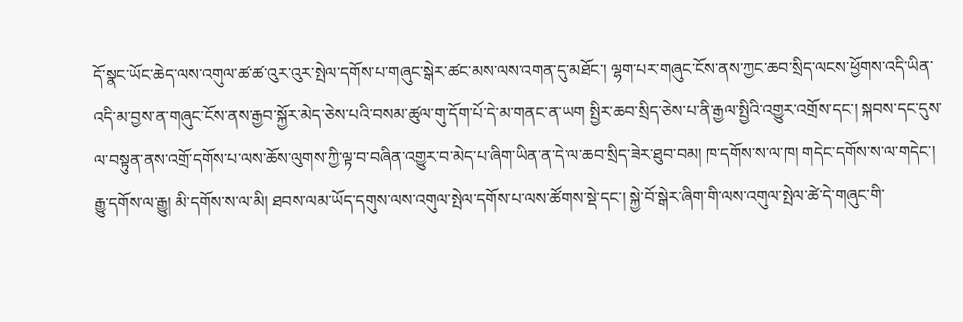དོ་སྣང་ཡོང་ཆེད་ལས་འགུལ་ཚ་ཚ་འུར་འུར་སྤེལ་དགོས་པ་གཞུང་སྒེར་ཚང་མས་ལས་འགན་དུ་མཐོང་། ལྷག་པར་གཞུང་ངོས་ནས་ཀྱང་ཆབ་སྲིད་ལངས་ཕྱོགས་འདི་ཡིན་འདི་མ་བྱས་ན་གཞུང་ངོས་ནས་རྒྱབ་སྐྱོར་མེད་ཅེས་པའི་བསམ་ཚུལ་གུ་དོག་པོ་དེ་མ་གནང་ན་ཡག སྤྱིར་ཆབ་སྲིད་ཅེས་པ་ནི་རྒྱལ་སྤྱིའི་འགྱུར་འགྲོས་དང་། སྐབས་དང་དུས་ལ་བསྟུན་ནས་འགྲོ་དགོས་པ་ལས་ཆོས་ལུགས་ཀྱི་ལྟ་བ་བཞིན་འགྱུར་བ་མེད་པ་ཞིག་ཡིན་ན་དེ་ལ་ཆབ་སྲིད་ཟེར་ཐུབ་བམ། ཁ་དགོས་ས་ལ་ཁ། གདེང་དགོས་ས་ལ་གདེང་། རྒྱུ་དགོས་ལ་རྒྱུ། མི་དགོས་ས་ལ་མི། ཐབས་ལམ་ཡོད་དགུས་ལས་འགུལ་སྤེལ་དགོས་པ་ལས་ཚོགས་སྡེ་དང་། སྐྱེ་བོ་སྒེར་ཞིག་གི་ལས་འགུལ་སྤེལ་ཚེ་དེ་གཞུང་གི་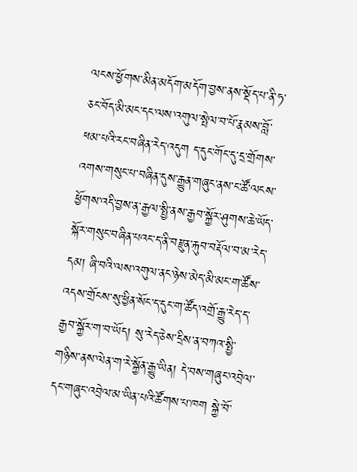ལངས་ཕྱོགས་མིན་མདོག་མདོག་བྱས་ནས་སྡོད་པ་ནི་ཧ་ཅང་བོད་མི་མང་དང་ལས་འགུལ་སྤེལ་བ་པོ་རྣམས་བློ་ཕམ་པའི་རང་བཞིན་རེད་འདུག ད་དུང་གོང་དུ་དྲ་གྲོགས་འགས་གསུང་པ་བཞིན་དུས་རྒྱུན་གཞུང་ནས་ང་ཚོ་ལངས་ཕྱོགས་འདི་བྱས་ན་རྒྱལ་སྤྱི་ནས་རྒྱབ་སྐྱོར་ཤུགས་ཆེ་ཡོད་སྐོར་གསུང་བཞིན་པའང་ད་ནི་བརྫུན་རྐུབ་བརྡོལ་བ་མ་རེད་དམ། ཞི་བའི་ལས་འགུལ་ནང་ཉེས་མེད་མི་མང་ག་ཚོས་འདས་གྲོངས་སུ་ཕྱིན་སོང་ད་དུང་ག་ཚོད་འགྲོ་རྒྱུ་རེད་ད་རྒྱབ་སྐྱོར་ག་བ་ཡོད། སུ་རེད་ཅེས་དྲིས་ན་བཀའ་སྤྱི་གཉིས་ནས་ལེན་ག་རེ་སྐྱོན་རྒྱུ་ཡིན། དེ་བས་གཞུང་འབྲེལ་དང་གཞུང་འབྲེལ་མ་ཡིན་པའི་ཚོགས་པ་ཁག སྐྱེ་བོ་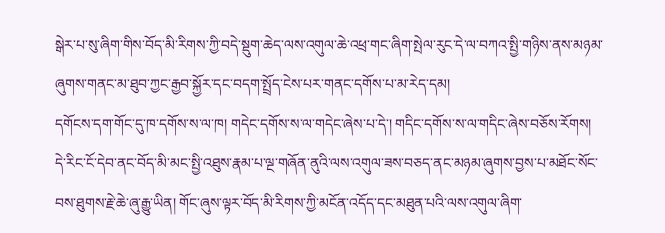སྒེར་པ་སུ་ཞིག་གིས་བོད་མི་རིགས་ཀྱི་བདེ་སྡུག་ཆེད་ལས་འགུལ་ཆེ་འཕྲ་གང་ཞིག་སྤེལ་རུང་དེ་ལ་བཀའ་སྤྱི་གཉིས་ནས་མཉམ་ཞུགས་གནང་མ་ཐུབ་ཀྱང་རྒྱབ་སྐྱོར་དང་བདག་སྤྲོད་ངེས་པར་གནང་དགོས་པ་མ་རེད་དམ།
དགོངས་དག་གོང་དུ་ཁ་དགོས་ས་ལ་ཁ། གདེང་དགོས་ས་ལ་གདེང་ཞེས་པ་དེ་། གདིང་དགོས་ས་ལ་གདིང་ཞེས་བཅོས་རོགས།
དེ་རིང་ངོ་དེབ་ནང་བོད་མི་མང་སྤྱི་འཐུས་རྣམ་པ་ལྔ་གཞོན་ནུའི་ལས་འགུལ་ཟས་བཅད་ནང་མཉམ་ཞུགས་བྱས་པ་མཐོང་སོང་བས་ཐུགས་རྗེ་ཆེ་ཞུ་རྒྱུ་ཡིན། གོང་ཞུས་ལྟར་བོད་མི་རིགས་ཀྱི་མངོན་འདོད་དང་མཐུན་པའི་ལས་འགུལ་ཞིག་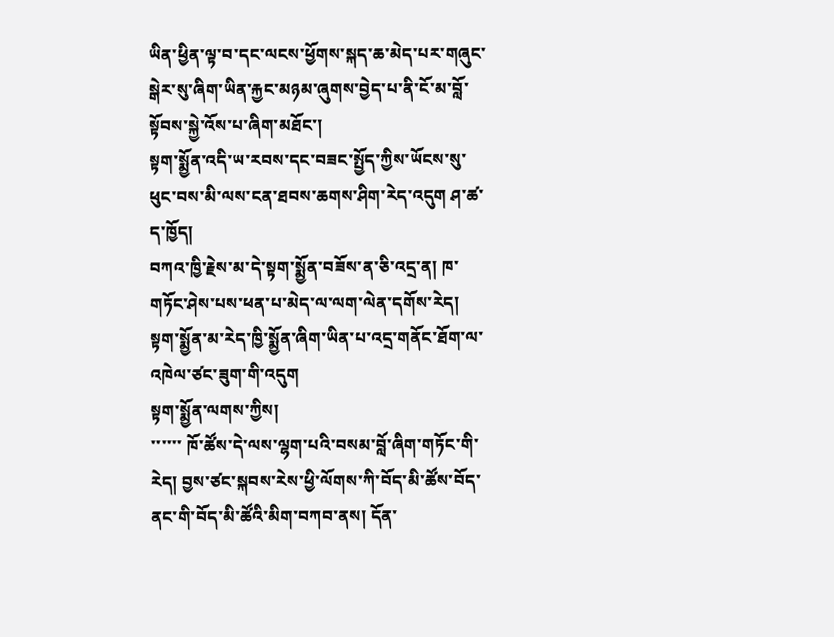ཡིན་ཕྱིན་ལྟ་བ་དང་ལངས་ཕྱོགས་སྐད་ཆ་མེད་པར་གཞུང་སྒེར་སུ་ཞིག་ཡིན་རྐྱང་མཉམ་ཞུགས་བྱེད་པ་ནི་ངོ་མ་བློ་སྟོབས་སྐྱེ་འོས་པ་ཞིག་མཐོང་།
སྟག་སྨྱོན་འདི་ཡ་རབས་དང་བཟང་སྤྱོད་ཀྱིས་ཡོངས་སུ་ཕུང་བས་མི་ལས་ངན་ཐབས་ཆགས་ཤིག་རེད་འདུག ཤ་ཚ་ད་ཁྱོད།
བཀའ་ཁྱི་རྗེས་མ་དེ་སྟག་སྨྱོན་བཟོས་ན་ཅི་འདྲ་ན། ཁ་གཏོང་ཤེས་པས་ཕན་པ་མེད་ལ་ལག་ལེན་དགོས་རེད།
སྟག་སྨྱོན་མ་རེད་ཁྱི་སྨྱོན་ཞིག་ཡིན་པ་འདྲ་གནོང་ཐོག་ལ་འཁེལ་ཙང་ཟུག་གི་འདུག
སྟག་སྨྱོན་ལགས་ཀྱིས།
་་་་་་ ཁོ་ཚོས་དེ་ལས་ལྷག་པའི་བསམ་བློ་ཞིག་གཏོང་གི་རེད། བྱས་ཙང་སྐབས་རེས་ཕྱི་ལོགས་ཀི་བོད་མི་ཚོས་བོད་ནང་གི་བོད་མི་ཚོའི་མིག་བཀབ་ནས། དོན་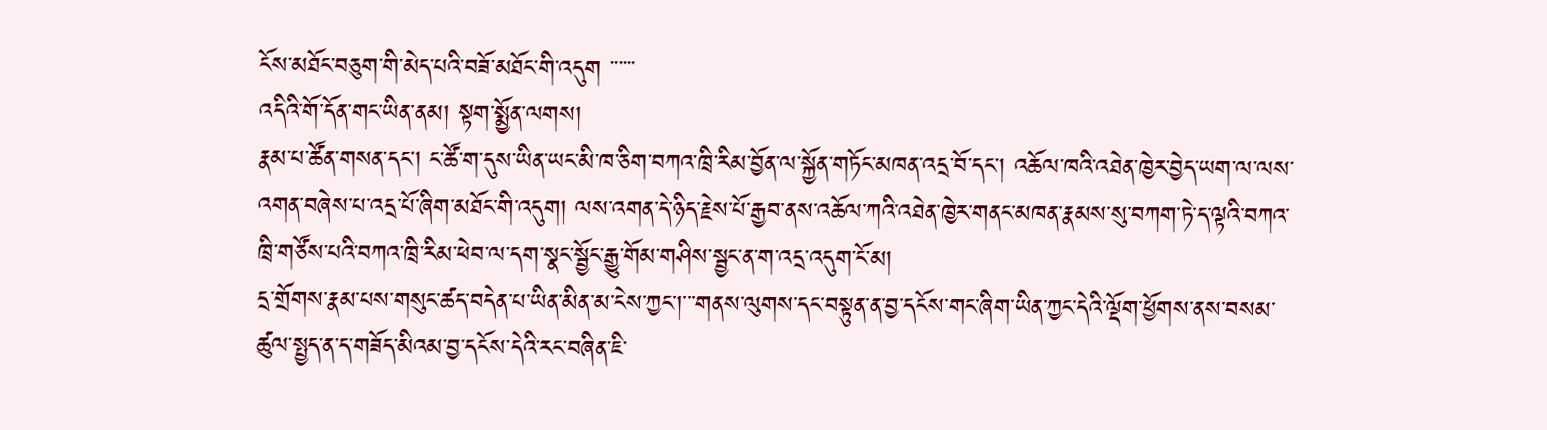ངོས་མཐོང་བཅུག་གི་མེད་པའི་བཟོ་མཐོང་གི་འདུག ་་་་་་
འདིའི་གོ་དོན་གང་ཡིན་ནམ། སྟག་སྨྱོན་ལགས།
རྣམ་པ་ཚོན་གསན་དང། ང་ཚོ་ག་དུས་ཡིན་ཡང་མི་ཁ་ཅིག་བཀའ་ཁྲི་རིམ་བྱོན་ལ་སྐྱོན་གཏོང་མཁན་འདྲ་བོ་དང་། འཆོལ་ཁའི་འཐེན་ཁྱེར་བྱེད་ཡག་ལ་ལས་འགན་བཞེས་པ་འདྲ་པོ་ཞིག་མཐོང་གི་འདུག། ལས་འགན་དེ་ཉིད་རྗེས་པོ་རྒྱབ་ནས་འཆོལ་ཀའི་འཐེན་ཁྱེར་གནང་མཁན་རྣམས་སུ་བཀག་ཏེ་ད་ལྟའི་བཀའ་ཁྲི་གཙོས་པའི་བཀའ་ཁྲི་རིམ་ཕེབ་ལ་དག་སྣང་སྦྱོང་རྒྱུ་གོམ་གཤིས་སྦྱང་ན་ག་འདྲ་འདུག་ངོ་མ།
དྲ་གྲོགས་རྣམ་པས་གསུང་ཚད་བདེན་པ་ཡིན་མིན་མ་ངེས་ཀྱང་།་་་གནས་ལུགས་དང་བསྟུན་ན་བྱ་དངོས་གང་ཞིག་ཡིན་ཀྱང་དེའི་ལྡོག་ཕྱོགས་ནས་བསམ་ཚུལ་སྤྱད་ན་ད་གཟོད་མིའམ་བྱ་དངོས་དེའི་རང་བཞིན་ཇི་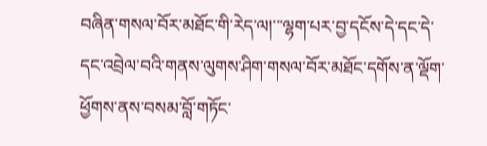བཞིན་གསལ་བོར་མཐོང་གི་རེད་ལ།་་་ལྷག་པར་བྱ་དངོས་དེ་དང་དེ་དང་འབྲེལ་བའི་གནས་ལུགས་ཤིག་གསལ་བོར་མཐོང་དགོས་ན་ལྡོག་ཕྱོགས་ནས་བསམ་བློ་གཏོང་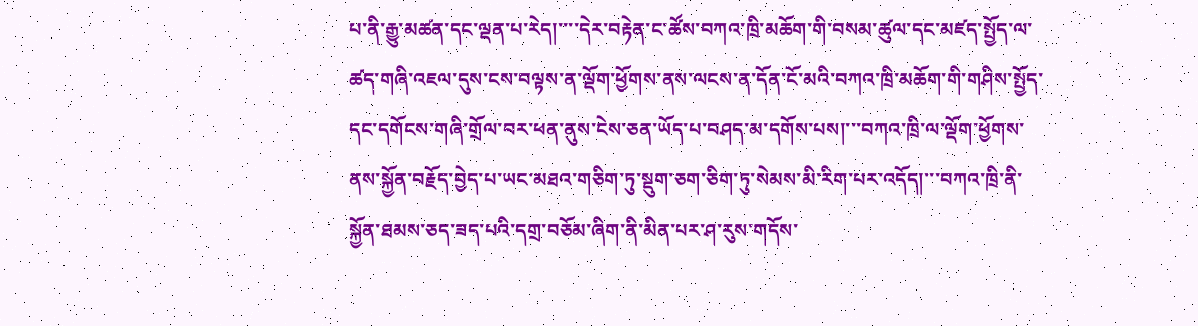པ་ནི་རྒྱུ་མཚན་དང་ལྡན་པ་རེད།་་་་དེར་བརྟེན་ང་ཚོས་བཀའ་ཁྲི་མཆོག་གི་བསམ་ཚུལ་དང་མཛད་སྤྱོད་ལ་ཚད་གཞི་འཇལ་དུས་ངས་བལྟས་ན་ལྡོག་ཕྱོགས་ནས་ལངས་ན་དོན་ངོ་མའི་བཀའ་ཁྲི་མཆོག་གི་གཤིས་སྤྱོད་དང་དགོངས་གཞི་གྲོལ་བར་ཕན་ནུས་ངེས་ཅན་ཡོད་པ་བཤད་མ་དགོས་པས།་་་བཀའ་ཁྲི་ལ་ལྡོག་ཕྱོགས་ནས་སྐྱོན་བརྗོད་བྱེད་པ་ཡང་མཐའ་གཅིག་ཏུ་སྡུག་ཅག་ཅིག་ཏུ་སེམས་མི་རིག་པར་འདོད།་་་བཀའ་ཁྲི་ནི་སྐྱོན་ཐམས་ཅད་ཟད་པའི་དགྲ་བཅོམ་ཞིག་ནི་མིན་པར་ཤ་རུས་གདོས་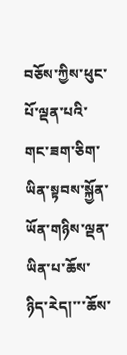བཅོས་ཀྱིས་ཕུང་པོ་ལྡན་པའི་གང་ཟག་ཅིག་ཡིན་སྟབས་སྐྱོན་ཡོན་གཉིས་ལྡན་ཡིན་པ་ཆོས་ཉིད་རེད།་་་ཆོས་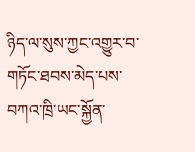ཉིད་ལ་སུས་ཀྱང་འགྱུར་བ་གཏོང་ཐབས་མེད་པས་བཀའ་ཁྲི་ཡང་སྐྱོན་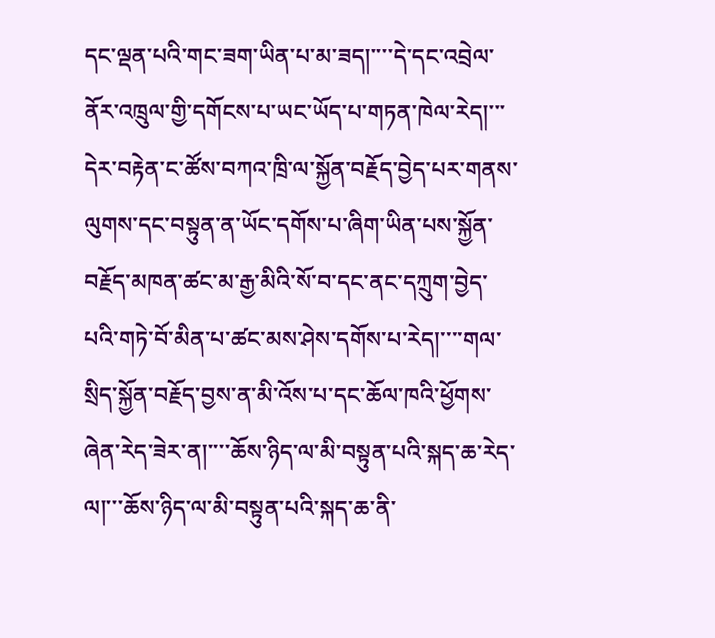དང་ལྡན་པའི་གང་ཟག་ཡིན་པ་མ་ཟད།་་་་དེ་དང་འབྲེལ་ནོར་འཁྲུལ་གྱི་དགོངས་པ་ཡང་ཡོད་པ་གཏན་ཁེལ་རེད།་་་དེར་བརྟེན་ང་ཚོས་བཀའ་ཁྲི་ལ་སྐྱོན་བརྗོད་བྱེད་པར་གནས་ལུགས་དང་བསྟུན་ན་ཡོང་དགོས་པ་ཞིག་ཡིན་པས་སྐྱོན་བརྗོད་མཁན་ཚང་མ་རྒྱ་མིའི་སོ་བ་དང་ནང་དཀྲུག་བྱེད་པའི་གཏེ་བོ་མིན་པ་ཚང་མས་ཤེས་དགོས་པ་རེད།་་་་གལ་སྲིད་སྐྱོན་བརྗོད་བྱས་ན་མི་འོས་པ་དང་ཆོལ་ཁའི་ཕྱོགས་ཞེན་རེད་ཟེར་ན།་་་་ཆོས་ཉིད་ལ་མི་བསྟུན་པའི་སྐད་ཆ་རེད་ལ།་་་ཆོས་ཉིད་ལ་མི་བསྟུན་པའི་སྐད་ཆ་ནི་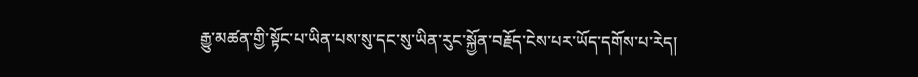རྒྱུ་མཚན་གྱི་སྟོང་པ་ཡིན་པས་སུ་དང་སུ་ཡིན་རུང་སྐྱོན་བརྗོད་ངེས་པར་ཡོད་དགོས་པ་རེད།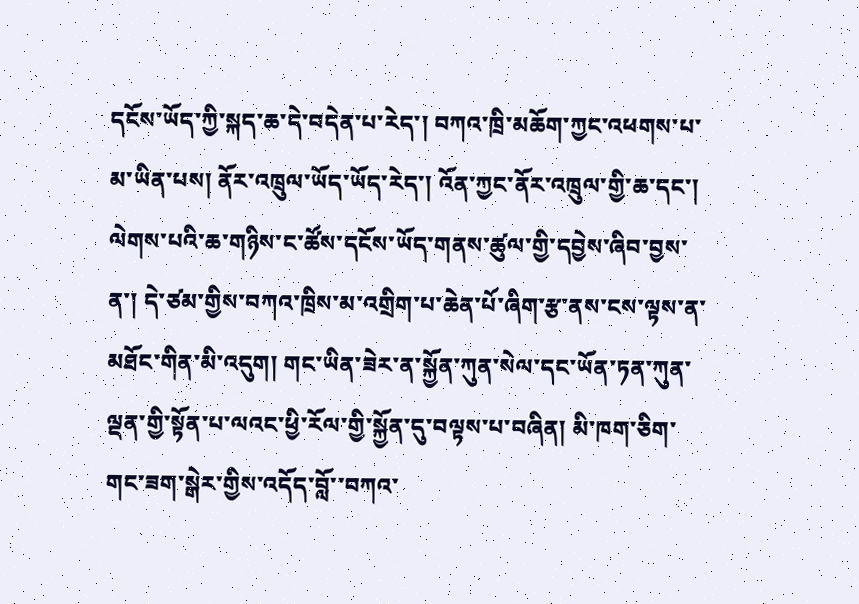དངོས་ཡོད་ཀྱི་སྐད་ཆ་དེ་བདེན་པ་རེད་། བཀའ་ཁྲི་མཆོག་ཀྱང་འཕགས་པ་མ་ཡིན་པས། ནོར་འཁྲུལ་ཡོད་ཡོད་རེད་། འོན་ཀྱང་ནོར་འཁྲུལ་གྱི་ཆ་དང་། ལེགས་པའི་ཆ་གཉིས་ང་ཚོས་དངོས་ཡོད་གནས་ཚུལ་གྱི་དབྱེས་ཞིབ་བྱས་ན་། དེ་ཙམ་གྱིས་བཀའ་ཁྲིས་མ་འགྲིག་པ་ཆེན་པོ་ཞིག་རྩ་ནས་ངས་ལྟས་ན་མཐོང་གིན་མི་འདུག། གང་ཡིན་ཟེར་ན་སྐྱོན་ཀུན་སེལ་དང་ཡོན་ཏན་ཀུན་ལྡན་གྱི་སྟོན་པ་ལའང་ཕྱི་རོལ་གྱི་སྐྱོན་དུ་བལྟས་པ་བཞིན། མི་ཁག་ཅིག་གང་ཟག་སྒེར་གྱིས་འདོད་བློ་་བཀའ་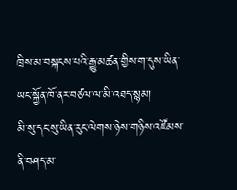ཁྲིས་མ་བསྐངས་པའི་རྒྱུ་མཚན་གྱིས་ག་དུས་ཡིན་ཡང་སྐྱོན་ཁོ་ནར་བཙལ་ལ་མི་འཐད་སྙམ།
མི་སུ་དང་སུ་ཡིན་རུང་ལེགས་ཉེས་གཉིས་འཛོམས་ནི་བཤད་མ་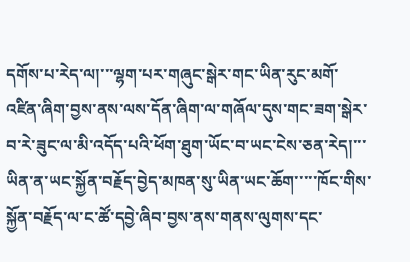དགོས་པ་རེད་ལ།་་་ལྷག་པར་གཞུང་སྒེར་གང་ཡིན་རུང་མགོ་འཛིན་ཞིག་བྱས་ནས་ལས་དོན་ཞིག་ལ་གཞོལ་དུས་གང་ཟག་སྒེར་བ་རེ་ཟུང་ལ་མི་འདོད་པའི་ཕོག་ཐུག་ཡོང་བ་ཡང་ངེས་ཅན་རེད།་་་ཡིན་ན་ཡང་སྐྱོན་བརྗོད་བྱེད་མཁན་སུ་ཡིན་ཡང་ཆོག་་་་་ཁོང་གིས་སྐྱོན་བརྗོད་ལ་ང་ཚོ་དབྱེ་ཞིབ་བྱས་ནས་གནས་ལུགས་དང་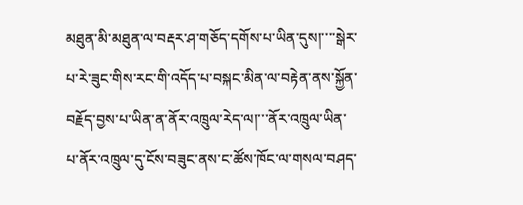མཐུན་མི་མཐུན་ལ་བརྡར་ཤ་གཅོད་དགོས་པ་ཡིན་དུས།་་་་སྒེར་པ་རེ་ཟུང་གིས་རང་གི་འདོད་པ་བསྐང་མིན་ལ་བརྟེན་ནས་སྐྱོན་བརྗོད་བྱས་པ་ཡིན་ན་ནོར་འཁྲུལ་རེད་ལ།་་་ནོར་འཁྲུལ་ཡིན་པ་ནོར་འཁྲུལ་དུ་ངོས་བཟུང་ནས་ང་ཚོས་ཁོང་ལ་གསལ་བཤད་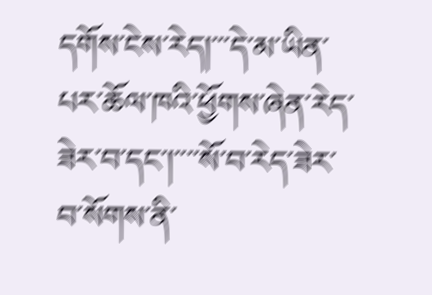དགོས་ངེས་རེད།་་་དེ་མ་ཡིན་པར་ཆོལ་ཁའི་ཕྱོགས་ཞེན་རེད་ཟེར་བ་དང་།་་་་སོ་བ་རེད་ཟེར་བ་སོགས་ནི་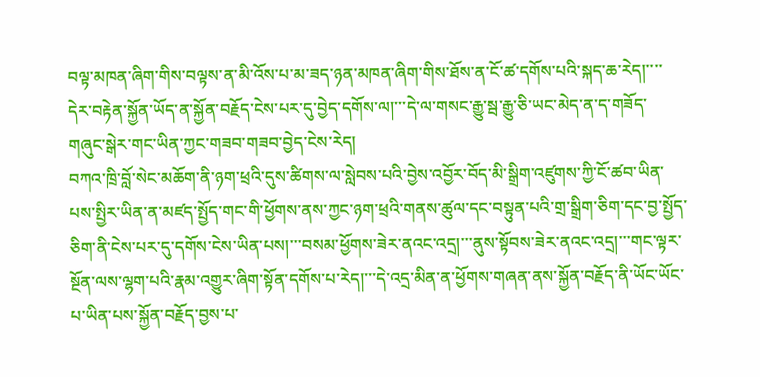བལྟ་མཁན་ཞིག་གིས་བལྟས་ན་མི་འོས་པ་མ་ཟད་ཉན་མཁན་ཞིག་གིས་ཐོས་ན་ངོ་ཚ་དགོས་པའི་སྐད་ཆ་རེད།་་་་དེར་བརྟེན་སྐྱོན་ཡོད་ན་སྐྱོན་བརྗོད་ངེས་པར་དུ་བྱེད་དགོས་ལ།་་་དེ་ལ་གསང་རྒྱུ་སྦ་རྒྱུ་ཅི་ཡང་མེད་ན་ད་གཟོད་གཞུང་སྒེར་གང་ཡིན་ཀྱང་གཟབ་གཟབ་བྱེད་ངེས་རེད།
བཀའ་ཁྲི་བློ་སེང་མཆོག་ནི་ཉག་ཕྲའི་དུས་ཚིགས་ལ་སླེབས་པའི་བྱེས་འབྱོར་བོད་མི་སྒྲིག་འཛུགས་ཀྱི་ངོ་ཚབ་ཡིན་པས་སྤྱིར་ཡིན་ན་མཛད་སྤྱོད་གང་གི་ཕྱོགས་ནས་ཀྱང་ཉག་ཕྲའི་གནས་ཚུལ་དང་བསྟུན་པའི་གྲ་སྒྲིག་ཅིག་དང་བྱ་སྤྱོད་ཅིག་ནི་ངེས་པར་དུ་དགོས་ངེས་ཡིན་པས།་་་བསམ་ཕྱོགས་ཟེར་ནའང་འདྲ།་་་ནུས་སྟོབས་ཟེར་ནའང་འདྲ།་་་གང་ལྟར་སྔོན་ལས་ལྷག་པའི་རྣམ་འགྱུར་ཞིག་སྟོན་དགོས་པ་རེད།་་་དེ་འདྲ་མིན་ན་ཕྱོགས་གཞན་ནས་སྐྱོན་བརྗོད་ནི་ཡོང་ཡོང་པ་ཡིན་པས་སྐྱོན་བརྗོད་བྱས་པ་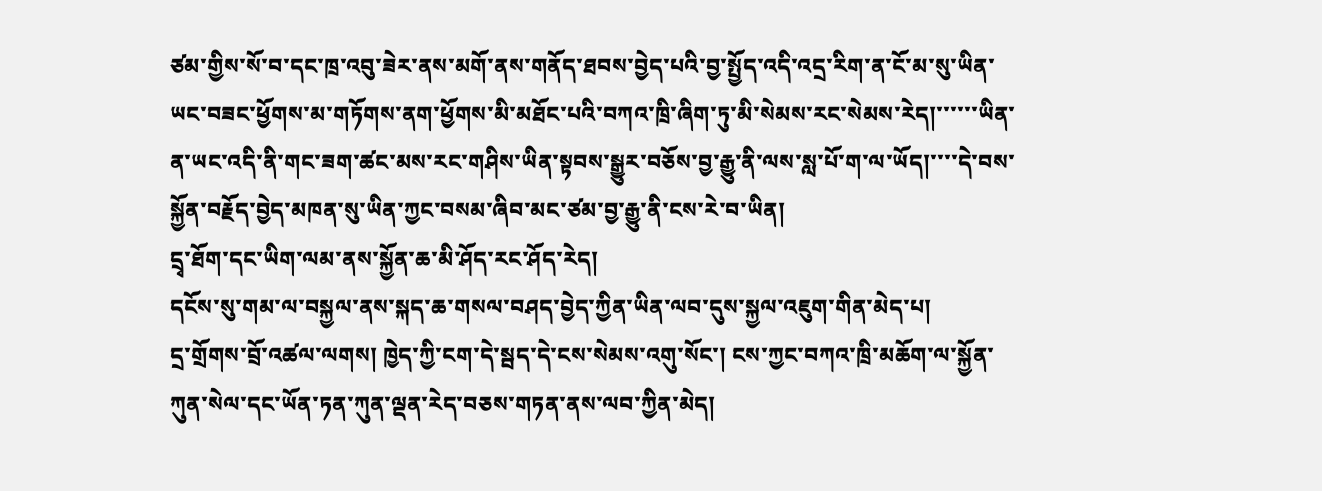ཙམ་གྱིས་སོ་བ་དང་ཁྲ་འབུ་ཟེར་ནས་མགོ་ནས་གནོད་ཐབས་བྱེད་པའི་བྱ་སྤྱོད་འདི་འདྲ་རིག་ན་ངོ་མ་སུ་ཡིན་ཡང་བཟང་ཕྱོགས་མ་གཏོགས་ནག་ཕྱོགས་མི་མཐོང་པའི་བཀའ་ཁྲི་ཞིག་ཏུ་མི་སེམས་རང་སེམས་རེད།་་་་་་ཡིན་ན་ཡང་འདི་ནི་གང་ཟག་ཚང་མས་རང་གཤིས་ཡིན་སྟབས་སྒྱུར་བཅོས་བྱ་རྒྱུ་ནི་ལས་སླ་པོ་ག་ལ་ཡོད།་་་་དེ་བས་སྐྱོན་བརྗོད་བྱེད་མཁན་སུ་ཡིན་ཀྱང་བསམ་ཞིབ་མང་ཙམ་བྱ་རྒྱུ་ནི་ངས་རེ་བ་ཡིན།
དྲྭ་ཐོག་དང་ཡིག་ལམ་ནས་སྐྱོན་ཆ་མི་ཤོད་རང་ཤོད་རེད།
དངོས་སུ་གམ་ལ་བསྐྱལ་ནས་སྐད་ཆ་གསལ་བཤད་བྱེད་ཀྱིན་ཡིན་ལབ་དུས་སྐྱལ་འཇུག་གིན་མེད་པ།
དྲ་གྲོགས་བྲོ་འཚལ་ལགས། ཁྱེད་ཀྱི་ངག་དེ་སྦད་དེ་ངས་སེམས་འགུ་སོང་། ངས་ཀྱང་བཀའ་ཁྲི་མཆོག་ལ་སྐྱོན་ཀུན་སེལ་དང་ཡོན་ཏན་ཀུན་ལྡན་རེད་བཅས་གཏན་ནས་ལབ་ཀྱིན་མེད།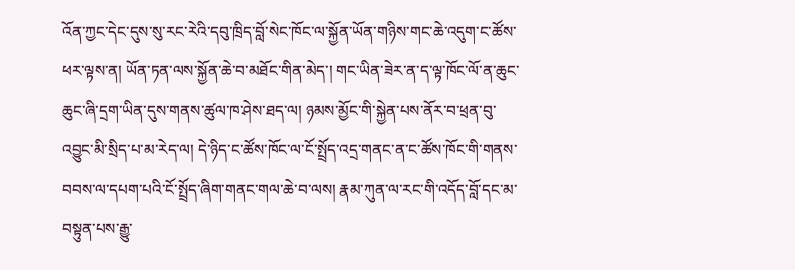འོན་ཀྱང་དེང་དུས་སུ་རང་རེའི་དབུ་ཁྲིད་བློ་སེང་ཁོང་ལ་སྐྱོན་ཡོན་གཉིས་གང་ཆེ་འདུག་ང་ཚོས་ཕར་ལྟས་ན། ཡོན་ཏན་ལས་སྐྱོན་ཆེ་བ་མཐོང་གིན་མེད་། གང་ཡིན་ཟེར་ན་ད་ལྟ་ཁོང་ལོ་ན་ཆུང་ཆུང་ཞི་དྲག་ཡིན་དུས་གནས་ཚུལ་ཁ་ཤེས་ཐད་ལ། ཉམས་མྱོང་གི་སྐྱེན་པས་ནོར་བ་ཕྲན་བུ་འབྱུང་མི་སྲིད་པ་མ་རེད་ལ། དེ་ཉིད་ང་ཚོས་ཁོང་ལ་ངོ་སྤྲོད་འདྲ་གནང་ན་ང་ཚོས་ཁོང་གི་གནས་བབས་ལ་དཔག་པའི་ངོ་སྤྲོད་ཞིག་གནང་གལ་ཆེ་བ་ལས། རྣམ་ཀུན་ལ་རང་གི་འདོད་བློ་དང་མ་བསྟུན་པས་རྒྱུ་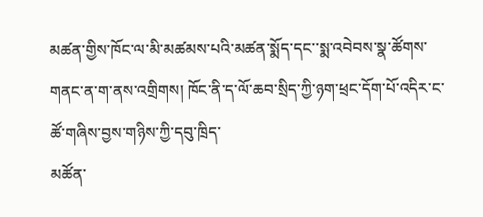མཚན་གྱིས་ཁོང་ལ་མི་མཚམས་པའི་མཚན་སྨོད་དང་་སྨ་འབེབས་སྣ་ཚོགས་གནང་ན་ག་ནས་འགྲིགས། ཁོང་ནི་ད་ལོ་ཆབ་སྲིད་ཀྱི་ཉག་ཕྲང་དོག་པོ་འདིར་ང་ཚོ་གཞིས་བྱས་གཉིས་ཀྱི་དབུ་ཁྲིད་
མཚོན་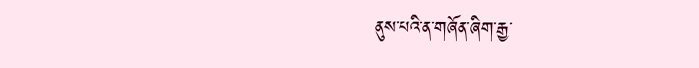ནུས་པའི་ན་གཞོན་ཞིག་རྒྱ་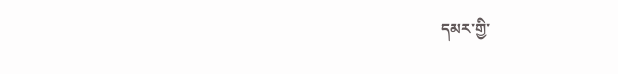དམར་གྱི་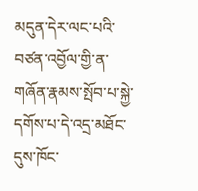མདུན་དེར་ལང་པའི་བཙན་འབྱོལ་གྱི་ན་གཞོན་རྣམས་སྤོབ་པ་སྐྱེ་དགོས་པ་དེ་འདྲ་མཐོང་དུས་ཁོང་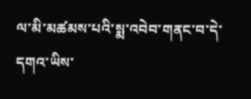ལ་མི་མཚམས་པའི་སྨ་འབེབ་གནང་བ་དེ་དགའ་ཡིས་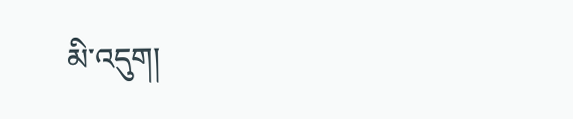མི་འདུག།